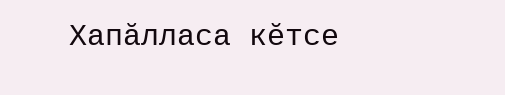Хапăлласа кĕтсе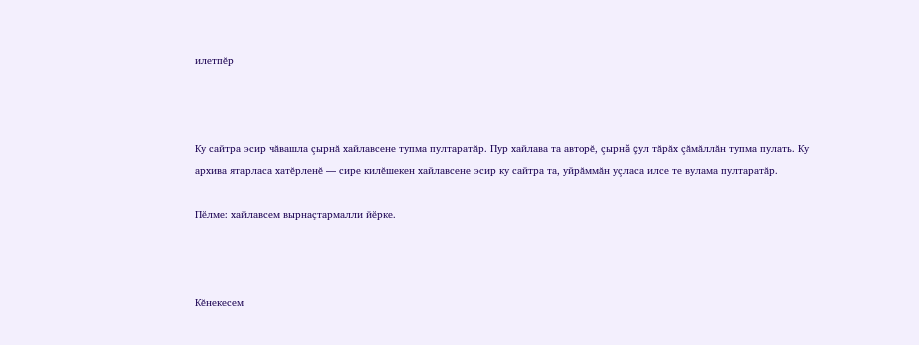илетпĕр



Ку сайтра эсир чăвашла çырнă хайлавсене тупма пултаратăр. Пур хайлава та авторĕ, çырнă çул тăрăх çăмăллăн тупма пулать. Ку архива ятарласа хатĕрленĕ — сире килĕшекен хайлавсене эсир ку сайтра та, уйрăммăн уçласа илсе те вулама пултаратăр.

Пӗлме: хайлавсем вырнаҫтармалли йӗрке.



Кĕнекесем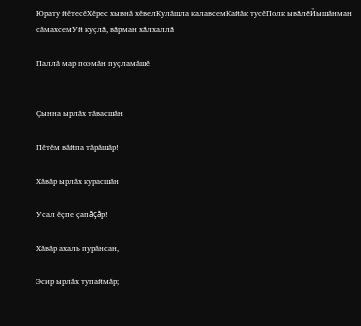Юрату йĕтесĕХĕрес хывнă хĕвелКулăшла калавсемКайăк тусĕПолк ывӑлӗЙышăнман сăмахсемУй куҫлӑ, вӑрман хӑлхаллӑ

Паллă мар поэмăн пуçламăшĕ


Çынна ырлăх тăвасшăн

Пĕтĕм вăйпа тăрăшăр!

Хăвăр ырлăх курасшăн

Усал ĕçпе çапăçăр!

Хăвăр ахаль пурăнсан,

Эсир ырлăх тупаймăр;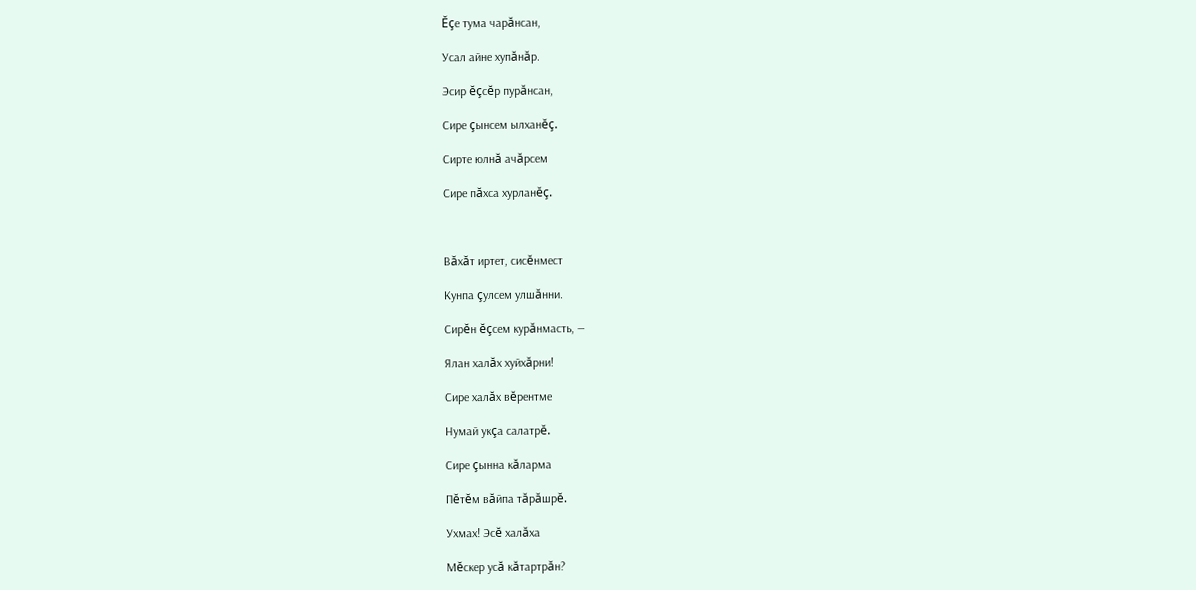Ĕçе тума чарăнсан,

Усал айне хупăнăр.

Эсир ĕçсĕр пурăнсан,

Сире çынсем ылханĕç.

Сирте юлнă ачăрсем

Сире пăхса хурланĕç.



Вăхăт иртет, сисĕнмест

Кунпа çулсем улшăнни.

Сирĕн ĕçсем курăнмасть, —

Ялан халăх хуйхăрни!

Сире халăх вĕрентме

Нумай укçа салатрĕ.

Сире çынна кăларма

Пĕтĕм вăйпа тăрăшрĕ.

Ухмах! Эсĕ халăха

Мĕскер усă кăтартрăн?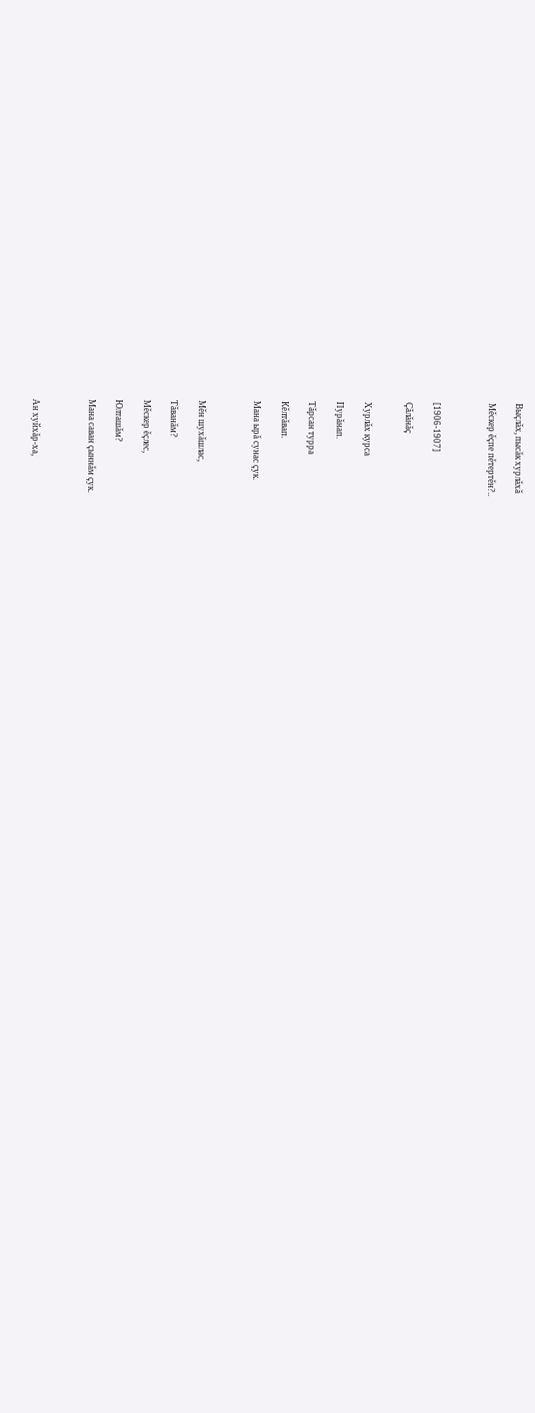Выçлăх, пысăк хурлăхă

Мĕскер ĕçпе пĕтертĕн?..



[1906-1907]

Çăлăнăç


Хурлăх курса

Пурăнап.

Тăрсан турра

Кĕлтăвап.

Мана ырă сунас çук.



Мĕн шухăшлас,

Тăванăм?

Мĕскер ĕçлес,

Юлташăм?

Мана саван çыннăм çук.



Ан хуйхăр-ха,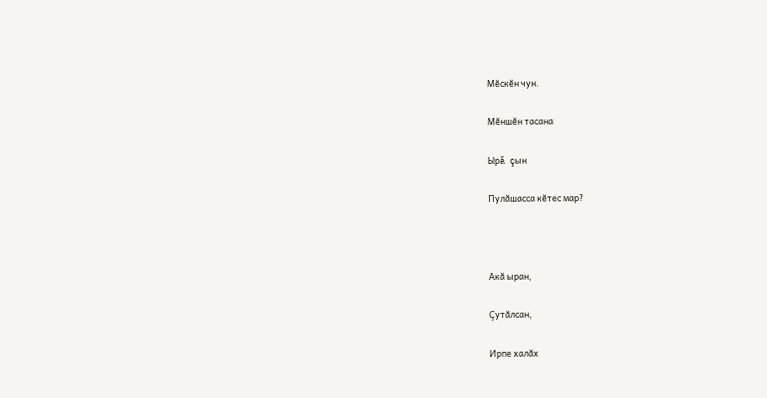Мĕскĕн чун.

Мĕншĕн тасана

Ырă çын

Пулăшасса кĕтес мар?



Акă ыран,

Çутăлсан,

Ирпе халăх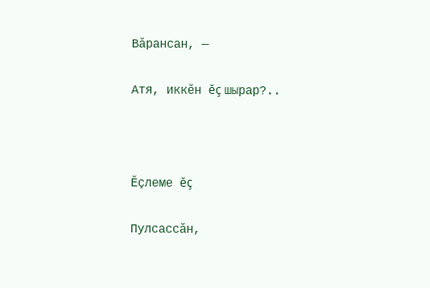Вăрансан, —

Атя, иккĕн ĕç шырар?..



Ĕçлеме ĕç

Пулсассăн,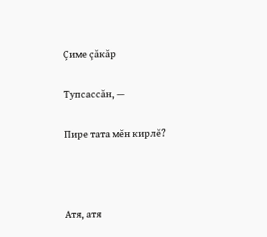Çиме çăкăр

Тупсассăн, —

Пире тата мĕн кирлĕ?



Атя, атя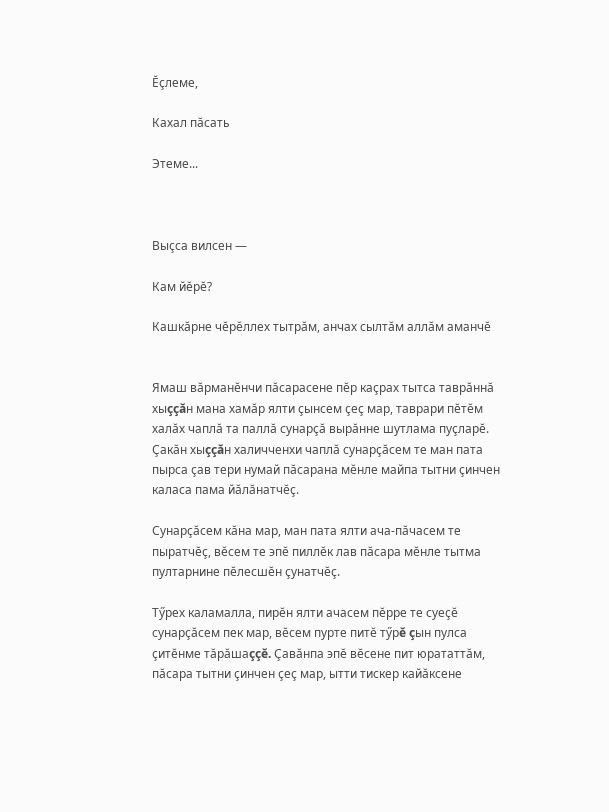Ĕçлеме,

Кахал пăсать

Этеме...



Выçса вилсен —

Кам йĕрĕ?

Кашкăрне чĕрĕллех тытрăм, анчах сылтăм аллăм аманчĕ


Ямаш вăрманĕнчи пăсарасене пĕр каçрах тытса таврăннă хыççăн мана хамăр ялти çынсем çеç мар, таврари пĕтĕм халăх чаплă та паллă сунарçă вырăнне шутлама пуçларĕ. Çакăн хыççăн халичченхи чаплă сунарçăсем те ман пата пырса çав тери нумай пăсарана мĕнле майпа тытни çинчен каласа пама йăлăнатчĕç.

Сунарçăсем кăна мар, ман пата ялти ача-пăчасем те пыратчĕç, вĕсем те эпĕ пиллĕк лав пăсара мĕнле тытма пултарнине пĕлесшĕн çунатчĕç.

Тӳрех каламалла, пирĕн ялти ачасем пĕрре те суеçĕ сунарçăсем пек мар, вĕсем пурте питĕ тӳрĕ çын пулса çитĕнме тăрăшаççĕ. Çавăнпа эпĕ вĕсене пит юрататтăм, пăсара тытни çинчен çеç мар, ытти тискер кайăксене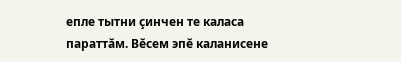епле тытни çинчен те каласа параттăм. Вĕсем эпĕ каланисене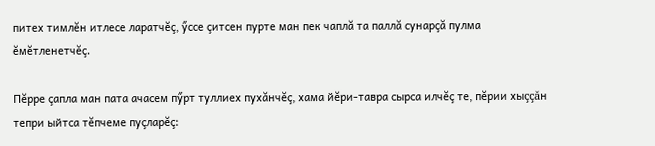питех тимлĕн итлесе ларатчĕç, ӳссе çитсен пурте ман пек чаплă та паллă сунарçă пулма ĕмĕтленетчĕç.

Пĕрре çапла ман пата ачасем пӳрт туллиех пухăнчĕç, хама йĕри-тавра сырса илчĕç те, пĕрии хыççăн тепри ыйтса тĕпчеме пуçларĕç: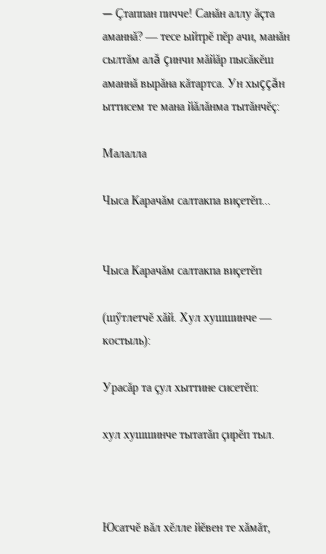— Çтаппан пичче! Санăн аллу ăçта аманнă? — тесе ыйтрĕ пĕр ачи, манăн сылтăм алă çинчи мăйăр пысăкĕш аманнă вырăна кăтартса. Ун хыççăн ыттисем те мана йăлăнма тытăнчĕç:

Малалла

Чыса Карачăм салтакпа виçетĕп...


Чыса Карачăм салтакпа виçетĕп

(шӳтлетчĕ хăй. Хул хушшинче — костыль):

Урасăр та çул хыттине сисетĕп:

хул хушшинче тытатăп çирĕп тыл.



Юсатчĕ вăл хĕлле йĕвен те хăмăт,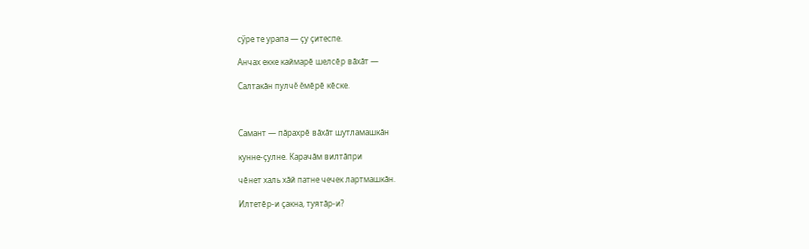сӳре те урапа — çу çитеспе.

Анчах екке каймарĕ шелсĕр вăхăт —

Салтакăн пулчĕ ĕмĕрĕ кĕске.



Самант — пăрахрĕ вăхăт шутламашкăн

кунне-çулне. Карачăм вилтăпри

чĕнет халь хăй патне чечек лартмашкăн.

Илтетĕр-и çакна, туятăр-и?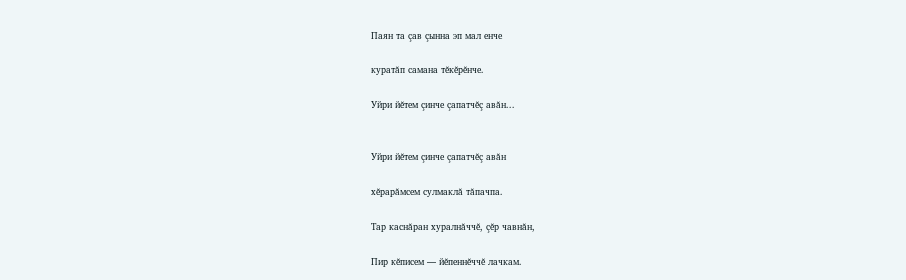Паян та çав çынна эп мал енче

куратăп самана тĕкĕрĕнче.

Уйри йĕтем çинче çапатчĕç авăн...


Уйри йĕтем çинче çапатчĕç авăн

хĕрарăмсем сулмаклă тăпачпа.

Тар каснăран хуралнăччĕ, çĕр чавнăн,

Пир кĕписем — йĕпеннĕччĕ лачкам.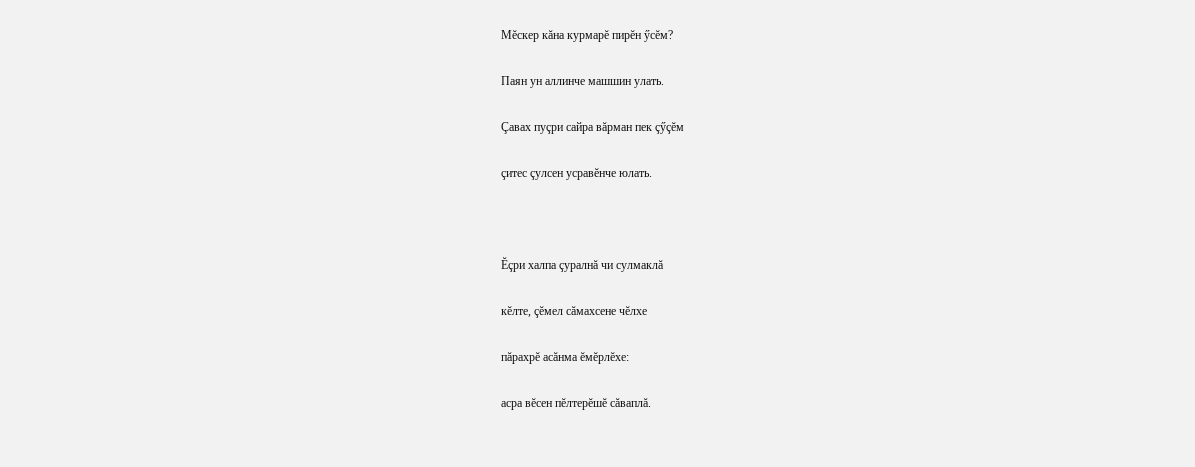Мĕскер кăна курмарĕ пирĕн ӳсĕм?

Паян ун аллинче машшин улать.

Çавах пуçри сайра вăрман пек çӳçĕм

çитес çулсен усравĕнче юлать.



Ĕçри халпа çуралнă чи сулмаклă

кĕлте, çĕмел сăмахсене чĕлхе

пăрахрĕ асăнма ĕмĕрлĕхе:

асра вĕсен пĕлтерĕшĕ сăваплă.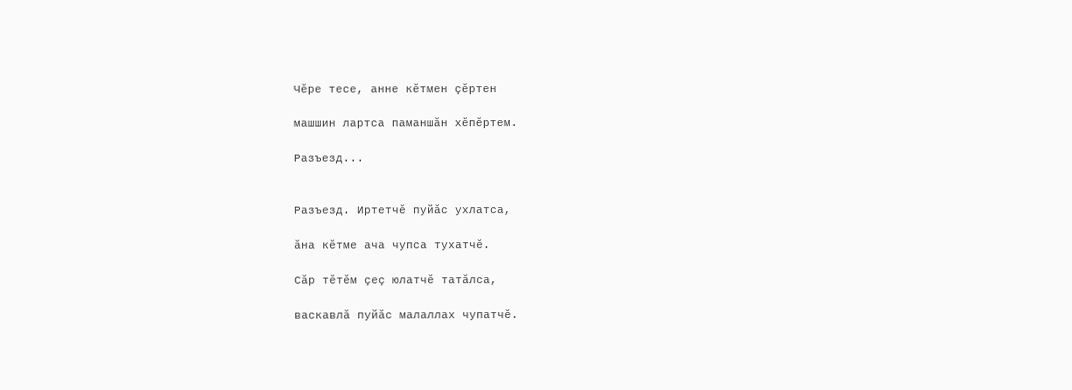Чĕре тесе, анне кĕтмен çĕртен

машшин лартса паманшăн хĕпĕртем.

Разъезд...


Разъезд. Иртетчĕ пуйăс ухлатса,

ăна кĕтме ача чупса тухатчĕ.

Сăр тĕтĕм çеç юлатчĕ татăлса,

васкавлă пуйăс малаллах чупатчĕ.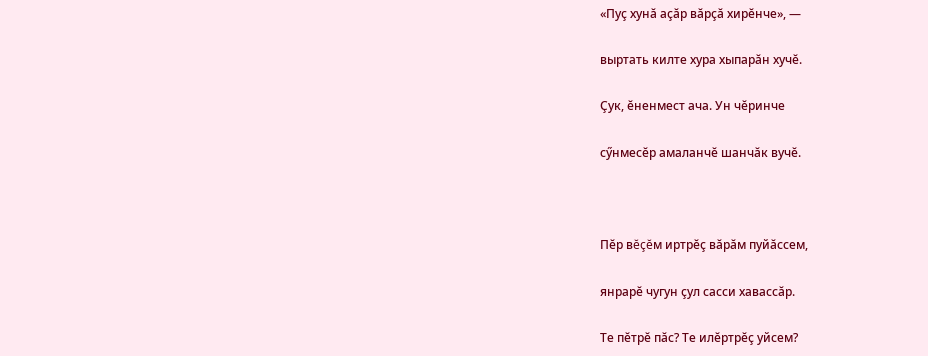«Пуç хунă аçăр вăрçă хирĕнче», —

выртать килте хура хыпарăн хучĕ.

Çук, ĕненмест ача. Ун чĕринче

сӳнмесĕр амаланчĕ шанчăк вучĕ.



Пĕр вĕçĕм иртрĕç вăрăм пуйăссем,

янрарĕ чугун çул сасси хавассăр.

Те пĕтрĕ пăс? Те илĕртрĕç уйсем?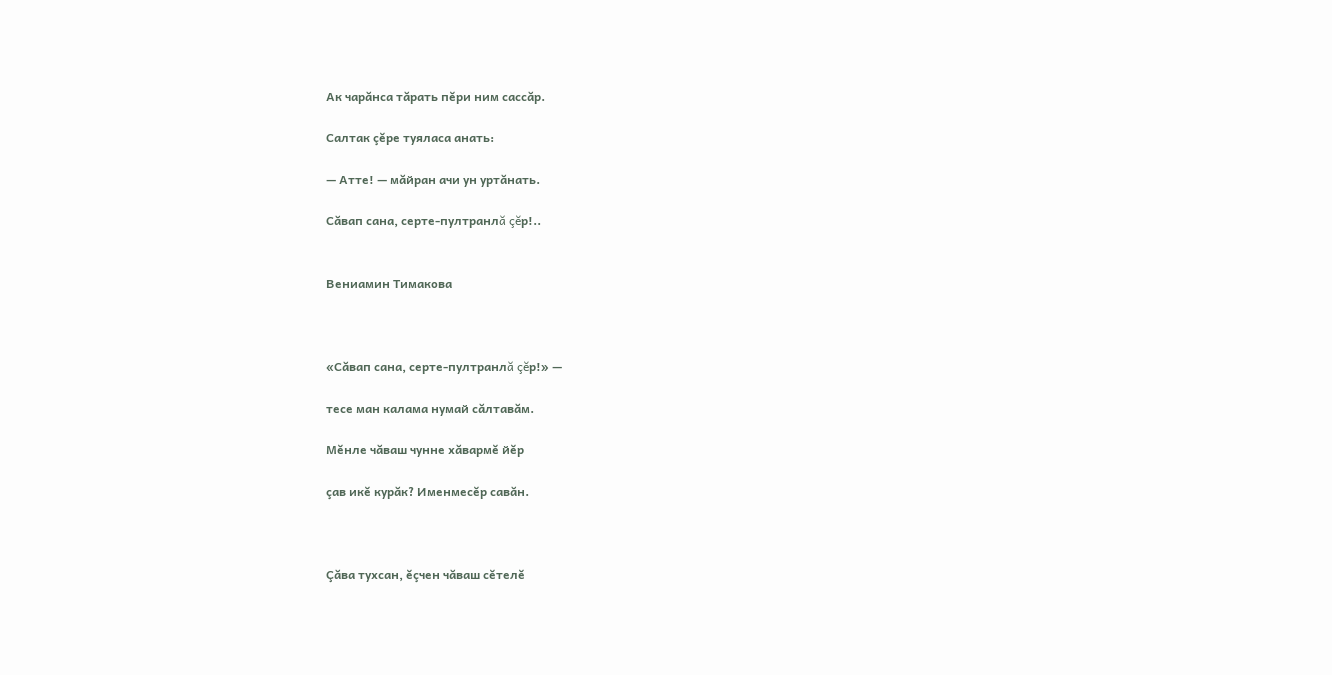Ак чарăнса тăрать пĕри ним сассăр.

Салтак çĕре туяласа анать:

— Атте! — мăйран ачи ун уртăнать.

Сăвап сана, серте-пултранлă çĕр!..


Вениамин Тимакова



«Сăвап сана, серте-пултранлă çĕр!» —

тесе ман калама нумай сăлтавăм.

Мĕнле чăваш чунне хăвармĕ йĕр

çав икĕ курăк? Именмесĕр савăн.



Çăва тухсан, ĕçчен чăваш сĕтелĕ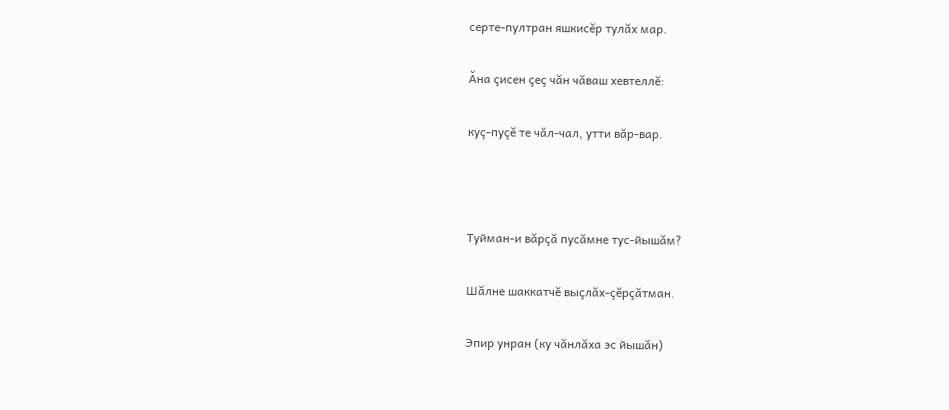серте-пултран яшкисĕр тулăх мар.

Ăна çисен çеç чăн чăваш хевтеллĕ:

куç-пуçĕ те чăл-чал, утти вăр-вар.



Туйман-и вăрçă пусăмне тус-йышăм?

Шăлне шаккатчĕ выçлăх-çĕрçăтман.

Эпир унран (ку чăнлăха эс йышăн)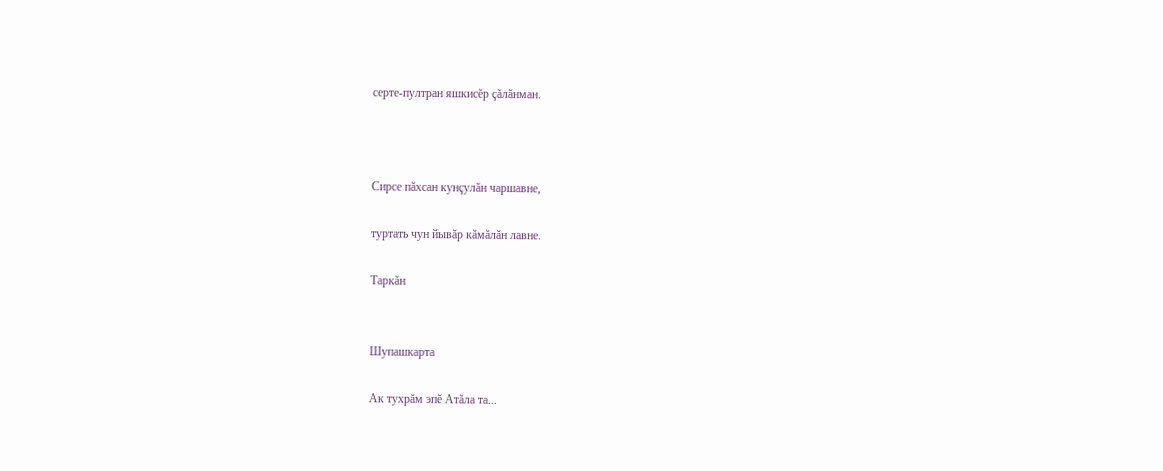серте-пултран яшкисĕр çăлăнман.



Сирсе пăхсан кунçулăн чаршавне,

туртать чун йывăр кăмăлăн лавне.

Таркăн


Шупашкарта

Ак тухрăм эпĕ Атăла та...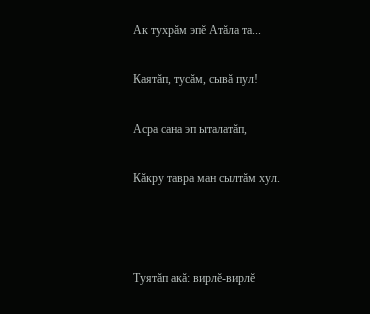Ак тухрăм эпĕ Атăла та...

Каятăп, тусăм, сывă пул!

Асра сана эп ыталатăп,

Кăкру тавра ман сылтăм хул.



Туятăп акă: вирлĕ-вирлĕ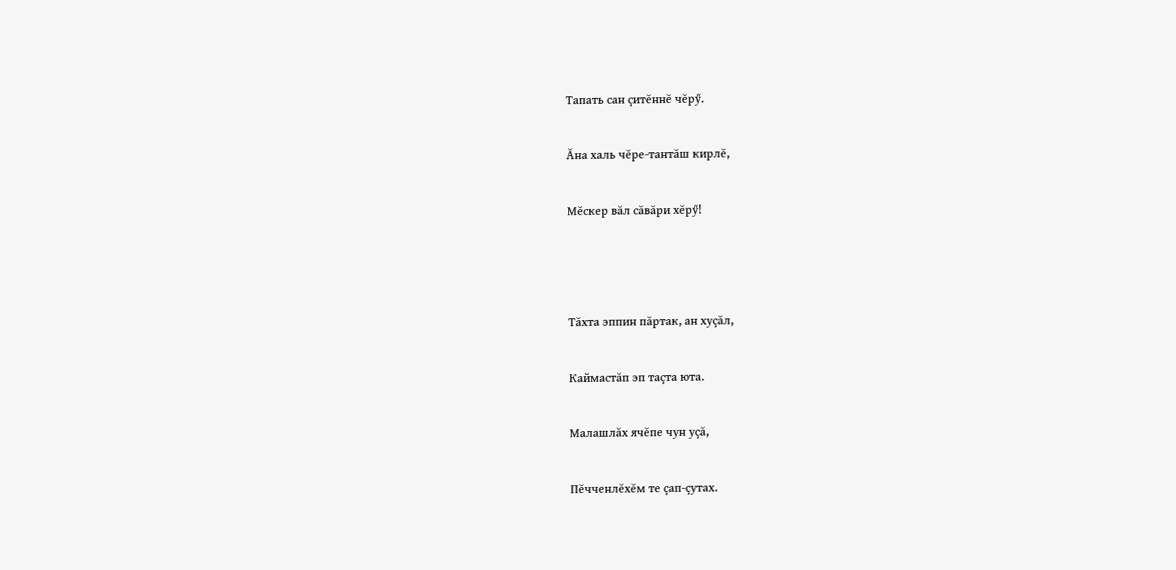Тапать сан çитĕннĕ чĕрӳ.

Ăна халь чĕре-тантăш кирлĕ,

Мĕскер вăл сăвăри хĕрӳ!



Тăхта эппин пăртак, ан хуçăл,

Каймастăп эп таçта юта.

Малашлăх ячĕпе чун уçă,

Пĕчченлĕхĕм те çап-çутах.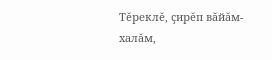Тĕреклĕ, çирĕп вăйăм-халăм,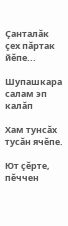Çанталăк çех пăртак йĕпе...

Шупашкара салам эп калăп

Хам тунсăх тусăн ячĕпе.

Ют çĕрте, пĕччен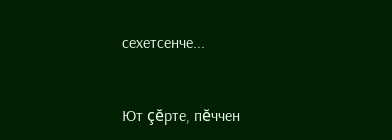сехетсенче...


Ют çĕрте, пĕччен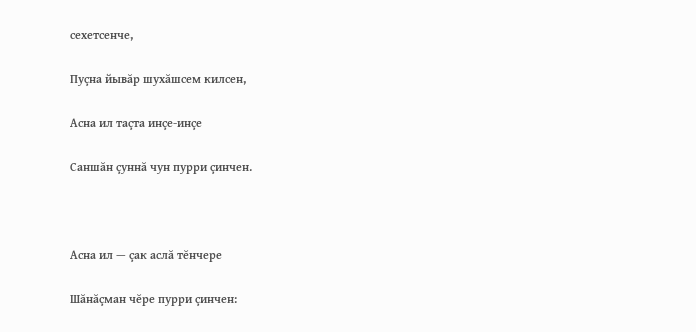сехетсенче,

Пуçна йывăр шухăшсем килсен,

Асна ил таçта инçе-инçе

Саншăн çуннă чун пурри çинчен.



Асна ил — çак аслă тĕнчере

Шăнăçман чĕре пурри çинчен: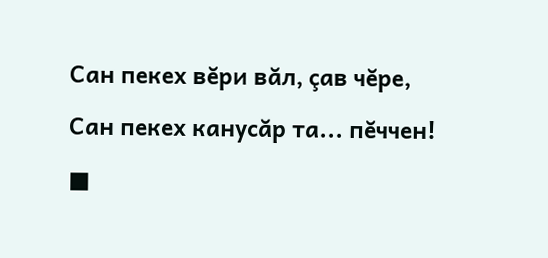Сан пекех вĕри вăл, çав чĕре,

Сан пекех канусăр та... пĕччен!

■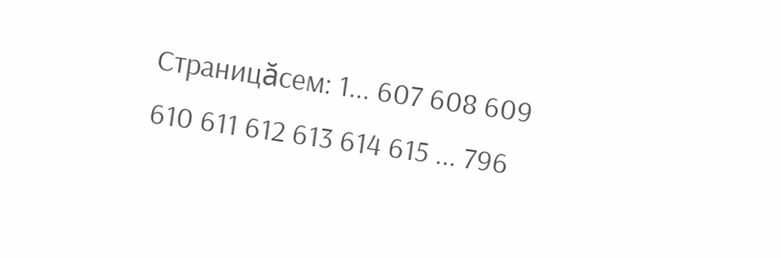Страницăсем: 1... 607 608 609 610 611 612 613 614 615 ... 796